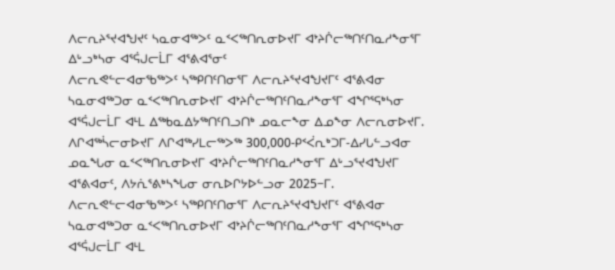ᐱᓕᕆᔨᕐᔪᐊᖑᔪᑦ ᓴᓇᓂᐊᖅᐳᑦ ᓇᑉᐸᖅᑎᕆᓂᐅᔪᒥ ᐊᔾᔨᒌᓕᖅᑎᑦᑎᓇᓱᖕᓂᕐᒥ ᐃᒡᓗᒃᓴᓂ ᐊᕐᕌᒍᓕᒫᒥ ᐊᕐᕕᐊᕐᓂᑦ
ᐱᓕᕆᕙᓪᓕᐊᓂᖃᖅᐳᑦ ᓴᖅᑭᑎᑦᑎᓂᕐᒥ ᐱᓕᕆᔨᕐᔪᐊᖑᔪᒥᑦ ᐊᕐᕕᐊᓂ ᓴᓇᓂᐊᖅᑐᓂ ᓇᑉᐸᖅᑎᕆᓂᐅᔪᒥ ᐊᔾᔨᒌᓕᖅᑎᑦᑎᓇᓱᖕᓂᕐᒥ ᐊᖏᕐᕋᒃᓴᓂ ᐊᕐᕌᒍᓕᒫᒥ ᐊᒻᒪ ᐃᖅᑲᓇᐃᔭᖅᑎᑦᑎᓗᑎᒃ ᓄᓇᓕᖕᓂ ᐃᓄᖕᓂ ᐱᓕᕆᓂᐅᔪᒥ.
ᐱᒋᐊᖅᓵᓕᓂᐅᔪᒥ ᐱᒋᐊᖅᓯᒪᓕᖅᐳᖅ 300,000-ᑭᑉᐹᕆᒃᑐᒥ-ᐃᓯᒐᓪᓗᐊᓂ ᓄᓇᖓᓂ ᓇᑉᐸᖅᑎᕆᓂᐅᔪᒥ ᐊᔾᔨᒌᓕᖅᑎᑦᑎᓇᓱᖕᓂᕐᒥ ᐃᒡᓗᕐᔪᐊᖑᔪᒥ ᐊᕐᕕᐊᓂᑦ, ᐱᔭᕇᕐᕕᒃᓴᖓᓂ ᓂᕆᐅᒋᔭᐅᓪᓗᓂ 2025−ᒥ.
ᐱᓕᕆᕙᓪᓕᐊᓂᖃᖅᐳᑦ ᓴᖅᑭᑎᑦᑎᓂᕐᒥ ᐱᓕᕆᔨᕐᔪᐊᖑᔪᒥᑦ ᐊᕐᕕᐊᓂ ᓴᓇᓂᐊᖅᑐᓂ ᓇᑉᐸᖅᑎᕆᓂᐅᔪᒥ ᐊᔾᔨᒌᓕᖅᑎᑦᑎᓇᓱᖕᓂᕐᒥ ᐊᖏᕐᕋᒃᓴᓂ ᐊᕐᕌᒍᓕᒫᒥ ᐊᒻᒪ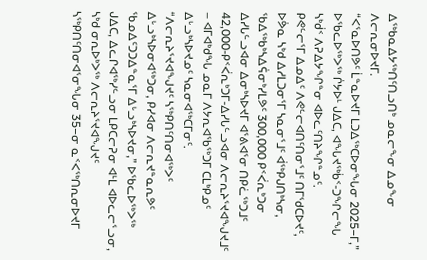ᐃᖅᑲᓇᐃᔭᖅᑎᑦᑎᓗᑎᒃ ᓄᓇᓕᖕᓂ ᐃᓄᖕᓂ ᐱᓕᕆᓂᐅᔪᒥ.
“ᐸᕐᓇᐅᑎᕗᑦ ᒫᓐᓇᐅᔪᒥ ᒪᑐᐃᖅᑕᐅᓂᖓᓂ 2025−ᒥ,” ᐅᖃᓚᐅᖅᐳᖅ ᒌᔭᐅᒻ ᒍᐃᑕ, ᐊᖓᔪᖅᑳᑉ-ᑐᖏᓕᖓ ᓴᒃᑰᑉ ᐱᕈᐃᔭᖏᓐᓂ ᐊᐅᓚᑦᑎᔨᖏᓐᓄᑦ.
ᑭᕙᓪᓕᕐᒥ ᐃᓄᐃᑦ ᐱᕙᓪᓕᐊᑎᑦᑎᓂᕐᒧᑦ ᑎᒥᖁᑕᐅᔪᑦ, ᐅᕘᓇ ᓴᒃᑯ ᐃᓱᒪᑐᓂᕐᒥ ᓴᓇᓂᕐᒧᑦ ᐋᖅᑭᒍᑎᒃᓴᓂ, ᖃᐃᖅᑲᒃᓴᐃᕌᓂᒃᓯᒪᕗᑦ 300,000 ᑭᑉᐹᕆᒃᑐᓂ ᐃᓯᒐᓪᓗᐊᓂ ᐃᓂᒃᓴᐅᔪᒥ ᐊᕐᕕᐊᕐᓂ ᑎᑭᓛᖅᑐᒧᑦ 42,000-ᑭᑉᐹᕆᒃᑐᒥ-ᐃᓯᒐᓪᓗᐊᓂ ᐱᓕᕆᔨᕐᔪᐊᖑᔪᒧᑦ – ᐊᒥᐊᒃᑯᖓ ᓄᓇᒥ ᐱᔭᕆᐊᖃᖅᑐᒥ ᑕᒪᒃᑭᓄᑦ ᐃᒡᓗᒃᓴᐅᔪᓄᑦ ᓴᓇᓂᐊᖅᑕᒥᓂᑦ.
“ᐱᓕᕆᔨᕐᔪᐊᖑᔪᑦ ᓴᖅᑭᑎᑦᑎᓂᐊᖅᐳᑦ ᐃᒡᓗᒃᓴᐅᓂᐊᖅᑐᓂ, ᑭᓯᐊᓂ ᐱᓕᕆᔪᓐᓇᕆᕗᑦ ᖃᓄᐃᑦᑐᑐᐃᓐᓇᕐᒥ ᐃᒡᓗᒃᓴᐅᔪᓂ,” ᐅᖃᓚᐅᖅᐳᖅ ᒍᐃᑕ, ᐃᓚᒋᐊᖅᓯᓪᓗᓂ ᒪᑭᑕᓕᕈᓂ ᐊᒻᒪ ᐊᐅᓚᓕᕐᓗᓂ, ᓴᒃᑯ ᓂᕆᐅᒃᐳᖅ ᐱᓕᕆᔨᕐᔪᐊᖑᔪᑦ ᓴᖅᑭᑎᑦᑎᓂᐊᕐᓂᖓᓂ 35−ᓂ ᓇᑉᐸᖅᑎᕆᓂᐅᔪᒥ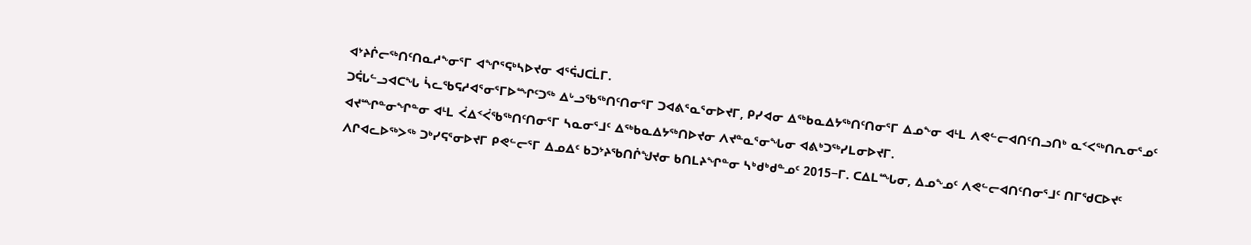ᐊᔾᔨᒌᓕᖅᑎᑦᑎᓇᓱᖕᓂᕐᒥ ᐊᖏᕐᕋᒃᓴᐅᔪᓂ ᐊᕐᕌᒍᑕᒫᒥ.
ᑐᕌᒐᓪᓗᐊᑕᖓ ᓵᓚᖃᕋᓱᐊᕐᓂᕐᒥᐅᙱᑦᑐᖅ ᐃᒡᓗᖃᖅᑎᑦᑎᓂᕐᒥ ᑐᐊᕕᕐᓇᕐᓂᐅᔪᒥ, ᑭᓯᐊᓂ ᐃᖅᑲᓇᐃᔭᖅᑎᑦᑎᓂᕐᒥ ᐃᓄᖕᓂ ᐊᒻᒪ ᐱᕙᓪᓕᐊᑎᑦᑎᓗᑎᒃ ᓇᑉᐸᖅᑎᕆᓂᕐᓄᑦ ᐊᔪᙱᓐᓂᖏᓐᓂ ᐊᒻᒪ ᐹᐃᑉᐹᖃᖅᑎᑦᑎᓂᕐᒥ ᓴᓇᓂᕐᒧᑦ ᐃᖅᑲᓇᐃᔭᖅᑎᐅᔪᓂ ᐱᔪᓐᓇᕐᓂᖓᓂ ᐊᕕᒃᑐᖅᓯᒪᓂᐅᔪᒥ.
ᐱᒋᐊᓚᐅᖅᐳᖅ ᑐᒃᓯᕋᕐᓂᐅᔪᒥ ᑭᕙᓪᓕᕐᒥ ᐃᓄᐃᑦ ᑲᑐᔾᔨᖃᑎᒌᖑᔪᓂ ᑲᑎᒪᔨᖏᓐᓂ ᓴᒃᑯᒃᑯᓐᓄᑦ 2015−ᒥ. ᑕᐃᒪᙵᓂ, ᐃᓄᖕᓄᑦ ᐱᕙᓪᓕᐊᑎᑦᑎᓂᕐᒧᑦ ᑎᒥᖁᑕᐅᔪᑦ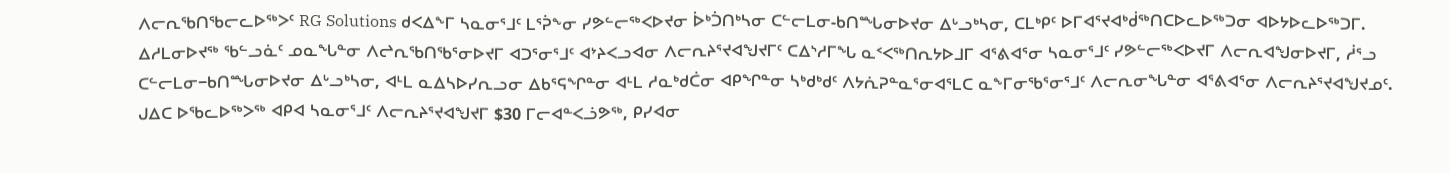ᐱᓕᕆᖃᑎᖃᓕᓚᐅᖅᐳᑦ RG Solutions ᑯᐸᐃᖕᒥ ᓴᓇᓂᕐᒧᑦ ᒪᕐᕉᖕᓂ ᓯᕗᓪᓕᖅᐸᐅᔪᓂ ᐆᒃᑑᑎᒃᓴᓂ ᑕᓪᓕᒪᓂ-ᑲᑎᙵᓂᐅᔪᓂ ᐃᒡᓗᒃᓴᓂ, ᑕᒪᒃᑭᑦ ᐅᒥᐊᕐᔪᐊᒃᑰᖅᑎᑕᐅᓚᐅᖅᑐᓂ ᐊᐅᔭᐅᓚᐅᖅᑐᒥ.
ᐃᓱᒪᓂᐅᔪᖅ ᖃᓪᓗᓈᑦ ᓄᓇᖓᓐᓂ ᐱᖠᕆᖃᑎᖃᕐᓂᐅᔪᒥ ᐊᑐᕐᓂᕐᒧᑦ ᐊᔾᔨᐸᓗᐊᓂ ᐱᓕᕆᔨᕐᔪᐊᖑᔪᒥᑦ ᑕᐃᔅᓱᒥᖓ ᓇᑉᐸᖅᑎᕆᔭᐅᒧᒥ ᐊᕐᕕᐊᕐᓂ ᓴᓇᓂᕐᒧᑦ ᓯᕗᓪᓕᖅᐸᐅᔪᒥ ᐱᓕᕆᐊᖑᓂᐅᔪᒥ, ᓲᕐᓗ ᑕᓪᓕᒪᓂ−ᑲᑎᙵᓂᐅᔪᓂ ᐃᒡᓗᒃᓴᓂ, ᐊᒻᒪ ᓇᐃᓴᐅᓯᕆᓗᓂ ᐃᑲᕐᕋᖏᓐᓂ ᐊᒻᒪ ᓱᓇᒃᑯᑖᓂ ᐊᑭᖏᓐᓂ ᓴᒃᑯᒃᑯᑦ ᐱᔭᕇᕈᓐᓇᕐᓂᐊᕐᒪᑕ ᓇᖕᒥᓂᖃᕐᓂᕐᒧᑦ ᐱᓕᕆᓂᖓᓐᓂ ᐊᕐᕕᐊᕐᓂ ᐱᓕᕆᔨᕐᔪᐊᖑᔪᓄᑦ.
ᒍᐃᑕ ᐅᖃᓚᐅᖅᐳᖅ ᐊᑭᐊ ᓴᓇᓂᕐᒧᑦ ᐱᓕᕆᔨᕐᔪᐊᖑᔪᒥ $30 ᒥᓕᐊᓐᐸᓘᕗᖅ, ᑭᓯᐊᓂ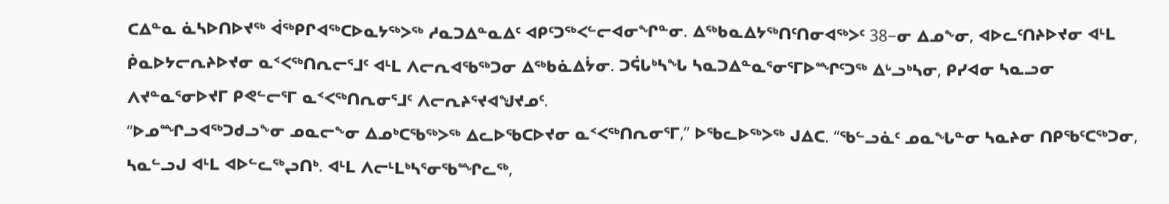ᑕᐃᓐᓇ ᓈᓴᐅᑎᐅᔪᖅ ᐋᖅᑭᒋᐊᖅᑕᐅᓇᔭᖅᐳᖅ ᓱᓇᑐᐃᓐᓇᐃᑦ ᐊᑭᑦᑐᖅᐸᓪᓕᐊᓂᖏᓐᓂ. ᐃᖅᑲᓇᐃᔭᖅᑎᑦᑎᓂᐊᖅᐳᑦ 38−ᓂ ᐃᓄᖕᓂ, ᐊᐅᓚᑦᑎᔨᐅᔪᓂ ᐊᒻᒪ ᑮᓇᐅᔭᓕᕆᔨᐅᔪᓂ ᓇᑉᐸᖅᑎᕆᓕᕐᒧᑦ ᐊᒻᒪ ᐱᓕᕆᐊᖃᖅᑐᓂ ᐃᖅᑲᓈᐃᔮᓂ. ᑐᕌᒐᒃᓴᖓ ᓴᓇᑐᐃᓐᓇᕐᓂᕐᒥᐅᙱᑦᑐᖅ ᐃᒡᓗᒃᓴᓂ, ᑭᓯᐊᓂ ᓴᓇᓗᓂ ᐱᔪᓐᓇᕐᓂᐅᔪᒥ ᑭᕙᓪᓕᕐᒥ ᓇᑉᐸᖅᑎᕆᓂᕐᒧᑦ ᐱᓕᕆᔨᕐᔪᐊᖑᔪᓄᑦ.
“ᐅᓄᙱᓗᐊᖅᑐᑯᓗᖕᓂ ᓄᓇᓕᖕᓂ ᐃᓄᒃᑕᖃᖅᐳᖅ ᐃᓚᐅᖃᑕᐅᔪᓂ ᓇᑉᐸᖅᑎᕆᓂᕐᒥ,” ᐅᖃᓚᐅᖅᐳᖅ ᒍᐃᑕ. “ᖃᓪᓗᓈᑦ ᓄᓇᖓᓐᓂ ᓴᓇᔨᓂ ᑎᑭᖃᑦᑕᖅᑐᓂ, ᓴᓇᓪᓗᒍ ᐊᒻᒪ ᐊᐅᓪᓚᖅᖢᑎᒃ. ᐊᒻᒪ ᐱᓕᒻᒪᒃᓴᕐᓂᖃᙱᓚᖅ,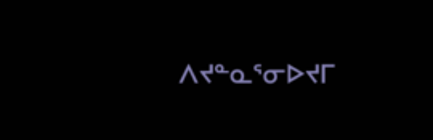ᐱᔪᓐᓇᕐᓂᐅᔪᒥ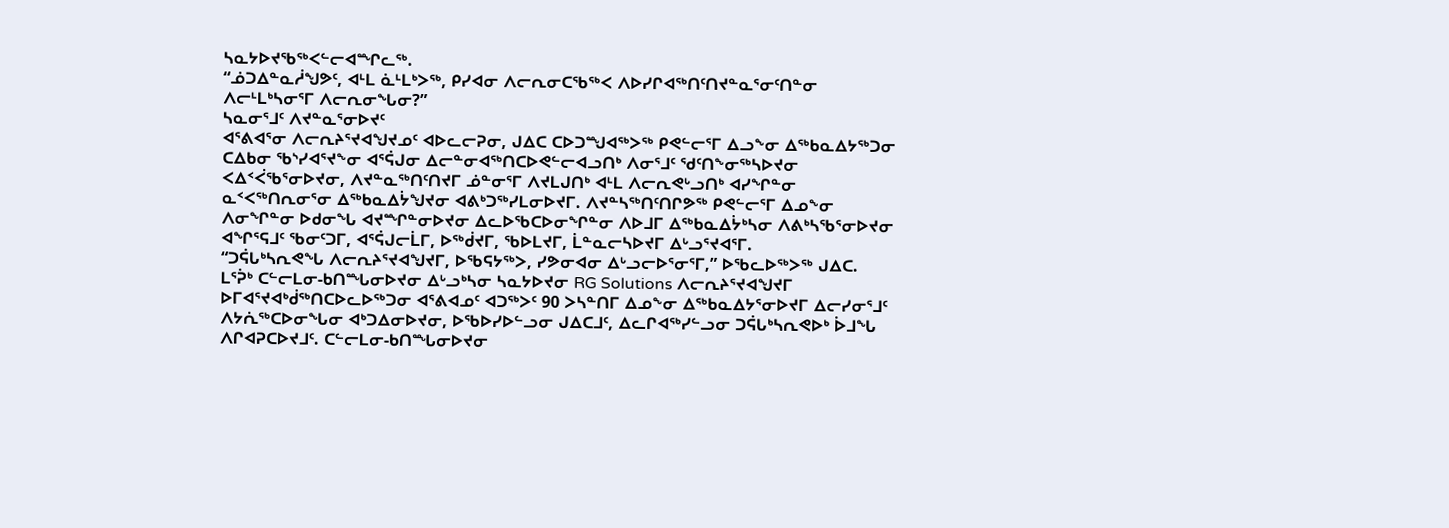ᓴᓇᔭᐅᔪᖃᖅᐸᓪᓕᐊᙱᓚᖅ.
“ᓅᑐᐃᓐᓇᓲᖑᕗᑦ, ᐊᒻᒪ ᓈᒻᒪᒃᐳᖅ, ᑭᓯᐊᓂ ᐱᓕᕆᓂᑕᖃᖅᐸ ᐱᐅᓯᒋᐊᖅᑎᑦᑎᔪᓐᓇᕐᓂᑦᑎᓐᓂ ᐱᓕᒻᒪᒃᓴᓂᕐᒥ ᐱᓕᕆᓂᖓᓂ?”
ᓴᓇᓂᕐᒧᑦ ᐱᔪᓐᓇᕐᓂᐅᔪᑦ
ᐊᕐᕕᐊᕐᓂ ᐱᓕᕆᔨᕐᔪᐊᖑᔪᓄᑦ ᐊᐅᓚᓕᕈᓂ, ᒍᐃᑕ ᑕᐅᑐᙳᐊᖅᐳᖅ ᑭᕙᓪᓕᕐᒥ ᐃᓗᖕᓂ ᐃᖅᑲᓇᐃᔭᖅᑐᓂ ᑕᐃᑲᓂ ᖃᔅᓯᐊᕐᔪᖕᓂ ᐊᕐᕌᒍᓂ ᐃᓕᓐᓂᐊᖅᑎᑕᐅᕙᓪᓕᐊᓗᑎᒃ ᐱᓂᕐᒧᑦ ᖁᑦᑎᖕᓂᖅᓴᐅᔪᓂ ᐸᐃᑉᐹᖃᕐᓂᐅᔪᓂ, ᐱᔪᓐᓇᖅᑎᑦᑎᔪᒥ ᓅᓐᓂᕐᒥ ᐱᔪᒪᒍᑎᒃ ᐊᒻᒪ ᐱᓕᕆᕙᒡᓗᑎᒃ ᐊᓯᖏᓐᓂ ᓇᑉᐸᖅᑎᕆᓂᕐᓂ ᐃᖅᑲᓇᐃᔮᖑᔪᓂ ᐊᕕᒃᑐᖅᓯᒪᓂᐅᔪᒥ. ᐱᔪᓐᓴᖅᑎᑦᑎᒋᕗᖅ ᑭᕙᓪᓕᕐᒥ ᐃᓄᖕᓂ ᐱᓂᖏᓐᓂ ᐅᑯᓂᖓ ᐊᔪᙱᓐᓂᐅᔪᓂ ᐃᓚᐅᖃᑕᐅᓂᖏᓐᓂ ᐱᐅᒧᒥ ᐃᖅᑲᓇᐃᔮᒃᓴᓂ ᐱᕕᒃᓴᖃᕐᓂᐅᔪᓂ ᐊᖏᕐᕋᒧᑦ ᖃᓂᑦᑐᒥ, ᐊᕐᕌᒍᓕᒫᒥ, ᐅᖅᑰᔪᒥ, ᖃᐅᒪᔪᒥ, ᒫᓐᓇᓕᓴᐅᔪᒥ ᐃᒡᓗᕐᔪᐊᕐᒥ.
“ᑐᕌᒐᒃᓴᕆᕙᖓ ᐱᓕᕆᔨᕐᔪᐊᖑᔪᒥ, ᐅᖃᕋᔭᖅᐳ, ᓯᕗᓂᐊᓂ ᐃᒡᓗᓕᐅᕐᓂᕐᒥ,” ᐅᖃᓚᐅᖅᐳᖅ ᒍᐃᑕ.
ᒪᕐᕉᒃ ᑕᓪᓕᒪᓂ-ᑲᑎᙵᓂᐅᔪᓂ ᐃᒡᓗᒃᓴᓂ ᓴᓇᔭᐅᔪᓂ RG Solutions ᐱᓕᕆᔨᕐᔪᐊᖑᔪᒥ ᐅᒥᐊᕐᔪᐊᒃᑰᖅᑎᑕᐅᓚᐅᖅᑐᓂ ᐊᕐᕕᐊᓄᑦ ᐊᑐᖅᐳᑦ 90 ᐳᓴᓐᑎᒥ ᐃᓄᖕᓂ ᐃᖅᑲᓇᐃᔭᕐᓂᐅᔪᒥ ᐃᓕᓯᓂᕐᒧᑦ ᐱᔭᕇᖅᑕᐅᓂᖓᓂ ᐊᒃᑐᐃᓂᐅᔪᓂ, ᐅᖃᐅᓯᐅᓪᓗᓂ ᒍᐃᑕᒧᑦ, ᐃᓚᒋᐊᖅᓯᓪᓗᓂ ᑐᕌᒐᒃᓴᕆᕙᐅᒃ ᐆᒧᖓ ᐱᒋᐊᕈᑕᐅᔪᒧᑦ. ᑕᓪᓕᒪᓂ-ᑲᑎᙵᓂᐅᔪᓂ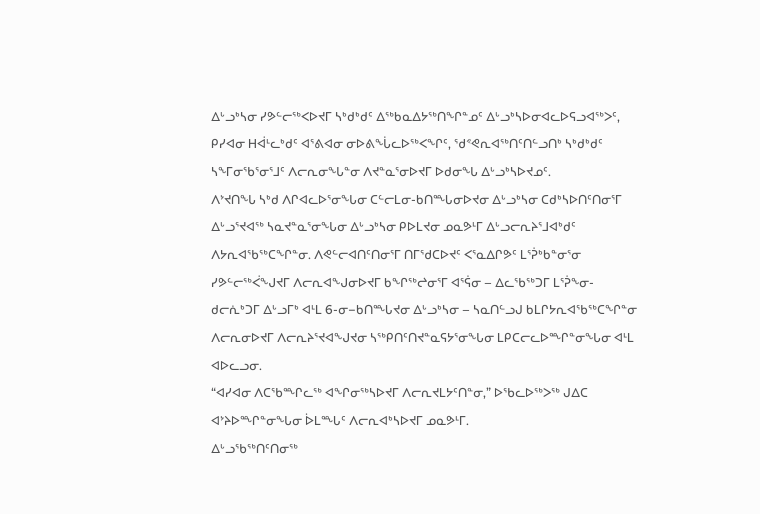ᐃᒡᓗᒃᓴᓂ ᓯᕗᓪᓕᖅᐸᐅᔪᒥ ᓴᒃᑯᒃᑯᑦ ᐃᖅᑲᓇᐃᔭᖅᑎᖏᓐᓄᑦ ᐃᒡᓗᒃᓴᐅᓂᐊᓚᐅᕋᓗᐊᖅᐳᑦ, ᑭᓯᐊᓂ ᕼᐋᒻᓚᒃᑯᑦ ᐊᕐᕕᐊᓂ ᓂᐅᕕᖔᓚᐅᖅᐸᖏᑦ, ᖁᕝᕙᕆᐊᖅᑎᑦᑎᓪᓗᑎᒃ ᓴᒃᑯᒃᑯᑦ ᓴᖕᒥᓂᖃᕐᓂᕐᒧᑦ ᐱᓕᕆᓂᖓᓐᓂ ᐱᔪᓐᓇᕐᓂᐅᔪᒥ ᐅᑯᓂᖓ ᐃᒡᓗᒃᓴᐅᔪᓄᑦ.
ᐱᔾᔪᑎᖓ ᓴᒃᑯ ᐱᒋᐊᓚᐅᕐᓂᖓᓂ ᑕᓪᓕᒪᓂ-ᑲᑎᙵᓂᐅᔪᓂ ᐃᒡᓗᒃᓴᓂ ᑕᑯᒃᓴᐅᑎᑦᑎᓂᕐᒥ ᐃᒡᓗᕐᔪᐊᖅ ᓴᓇᔪᓐᓇᕐᓂᖓᓂ ᐃᒡᓗᒃᓴᓂ ᑭᐅᒪᔪᓂ ᓄᓇᕗᒻᒥ ᐃᒡᓗᓕᕆᔨᕐᒧᐊᒃᑯᑦ ᐱᔭᕆᐊᖃᖅᑕᖏᓐᓂ. ᐱᕙᓪᓕᐊᑎᑦᑎᓂᕐᒥ ᑎᒥᖁᑕᐅᔪᑦ ᐸᕐᓇᐃᒋᕗᑦ ᒪᕐᕉᒃᑲᓐᓂᕐᓂ ᓯᕗᓪᓕᖅᐹᖑᔪᒥ ᐱᓕᕆᐊᖑᓂᐅᔪᒥ ᑲᖏᖅᖠᓂᕐᒥ ᐊᕐᕌᓂ – ᐃᓚᖃᖅᑐᒥ ᒪᕐᕉᖕᓂ-ᑯᓕᕇᒃᑐᒥ ᐃᒡᓗᒥᒃ ᐊᒻᒪ 6-ᓂ−ᑲᑎᙵᔪᓂ ᐃᒡᓗᒃᓴᓂ – ᓴᓇᑎᓪᓗᒍ ᑲᒪᒋᔭᕆᐊᖃᖅᑕᖏᓐᓂ ᐱᓕᕆᓂᐅᔪᒥ ᐱᓕᕆᔨᕐᔪᐊᖑᔪᓂ ᓴᖅᑭᑎᑦᑎᔪᓐᓇᕋᔭᕐᓂᖓᓂ ᒪᑭᑕᓕᓚᐅᙱᓐᓂᖓᓂ ᐊᒻᒪ ᐊᐅᓚᓗᓂ.
“ᐊᓯᐊᓂ ᐱᑕᖃᙱᓚᖅ ᐊᖏᓂᖅᓴᐅᔪᒥ ᐱᓕᕆᔪᒪᔭᑦᑎᓐᓂ,” ᐅᖃᓚᐅᖅᐳᖅ ᒍᐃᑕ ᐊᔾᔨᐅᙱᓐᓂᖓᓂ ᐆᒪᙵᑦ ᐱᓕᕆᐊᒃᓴᐅᔪᒥ ᓄᓇᕗᒻᒥ.
ᐃᒡᓗᖃᖅᑎᑦᑎᓂᖅ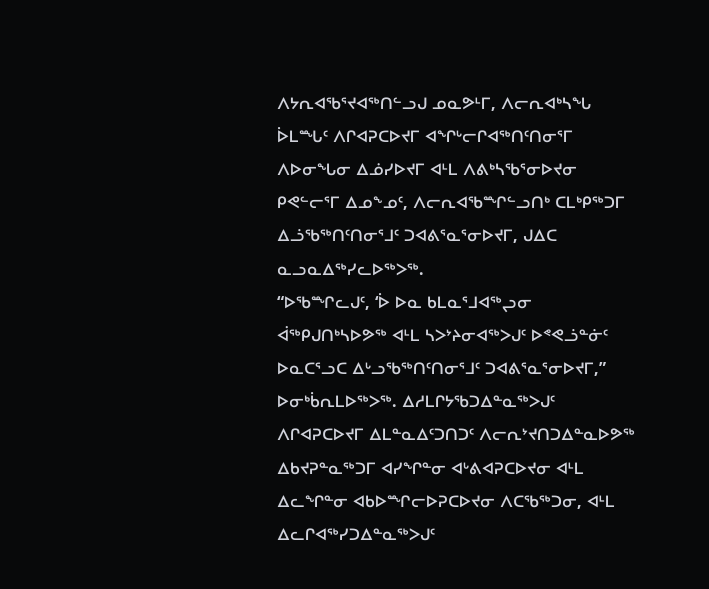ᐱᔭᕆᐊᖃᕐᔪᐊᖅᑎᓪᓗᒍ ᓄᓇᕗᒻᒥ, ᐱᓕᕆᐊᒃᓴᖓ ᐆᒪᙵᑦ ᐱᒋᐊᕈᑕᐅᔪᒥ ᐊᖏᒡᓕᒋᐊᖅᑎᑦᑎᓂᕐᒥ ᐱᐅᓂᖓᓂ ᐃᓅᓯᐅᔪᒥ ᐊᒻᒪ ᐱᕕᒃᓴᖃᕐᓂᐅᔪᓂ ᑭᕙᓪᓕᕐᒥ ᐃᓄᖕᓄᑦ, ᐱᓕᕆᐊᖃᙱᓪᓗᑎᒃ ᑕᒪᒃᑭᖅᑐᒥ ᐃᓘᖃᖅᑎᑦᑎᓂᕐᒧᑦ ᑐᐊᕕᕐᓇᕐᓂᐅᔪᒥ, ᒍᐃᑕ ᓇᓗᓇᐃᖅᓯᓚᐅᖅᐳᖅ.
“ᐅᖃᙱᓚᒍᑦ, ‘ᐆ ᐅᓇ ᑲᒪᓇᕐᒧᐊᖅᖢᓂ ᐋᖅᑭᒍᑎᒃᓴᐅᕗᖅ ᐊᒻᒪ ᓴᐳᔾᔨᓂᐊᖅᐳᒍᑦ ᐅᕝᕙᓘᓐᓃᑦ ᐅᓇᑕᕐᓗᑕ ᐃᒡᓗᖃᖅᑎᑦᑎᓂᕐᒧᑦ ᑐᐊᕕᕐᓇᕐᓂᐅᔪᒥ,” ᐅᓂᒃᑳᕆᒪᐅᖅᐳᖅ. ᐃᓱᒪᒋᔭᖃᑐᐃᓐᓇᖅᐳᒍᑦ ᐱᒋᐊᕈᑕᐅᔪᒥ ᐃᒪᓐᓇᐃᑦᑐᑎᑐᑦ ᐱᓕᕆᔾᔪᑎᑐᐃᓐᓇᐅᕗᖅ ᐃᑲᔪᕈᓐᓇᖅᑐᒥ ᐊᓯᖏᓐᓂ ᐊᒡᕕᐊᕈᑕᐅᔪᓂ ᐊᒻᒪ ᐃᓚᖏᓐᓂ ᐊᑲᐅᙱᓕᐅᕈᑕᐅᔪᓂ ᐱᑕᖃᖅᑐᓂ, ᐊᒻᒪ ᐃᓚᒋᐊᖅᓯᑐᐃᓐᓇᖅᐳᒍᑦ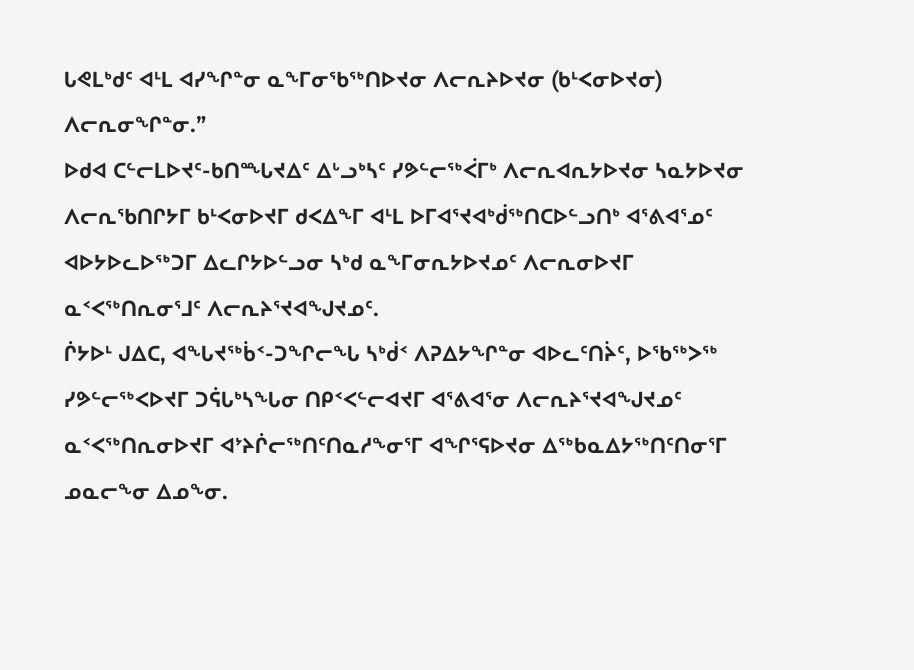ᒐᕙᒪᒃᑯᑦ ᐊᒻᒪ ᐊᓯᖏᓐᓂ ᓇᖕᒥᓂᖃᖅᑎᐅᔪᓂ ᐱᓕᕆᔨᐅᔪᓂ (ᑲᒻᐸᓂᐅᔪᓂ) ᐱᓕᕆᓂᖏᓐᓂ.”
ᐅᑯᐊ ᑕᓪᓕᒪᐅᔪᑦ-ᑲᑎᙵᔪᐃᑦ ᐃᒡᓗᒃᓴᑦ ᓯᕗᓪᓕᖅᐹᒥᒃ ᐱᓕᕆᐊᕆᔭᐅᔪᓂ ᓴᓇᔭᐅᔪᓂ ᐱᓕᕆᖃᑎᒋᔭᒥ ᑲᒻᐸᓂᐅᔪᒥ ᑯᐸᐃᖕᒥ ᐊᒻᒪ ᐅᒥᐊᕐᔪᐊᒃᑰᖅᑎᑕᐅᓪᓗᑎᒃ ᐊᕐᕕᐊᕐᓄᑦ ᐊᐅᔭᐅᓚᐅᖅᑐᒥ ᐃᓚᒋᔭᐅᓪᓗᓂ ᓴᒃᑯ ᓇᖕᒥᓂᕆᔭᐅᔪᓄᑦ ᐱᓕᕆᓂᐅᔪᒥ ᓇᑉᐸᖅᑎᕆᓂᕐᒧᑦ ᐱᓕᕆᔨᕐᔪᐊᖑᔪᓄᑦ.
ᒌᔭᐅᒻ ᒍᐃᑕ, ᐊᖓᔪᖅᑳᑉ-ᑐᖏᓕᖓ ᓴᒃᑰᑉ ᐱᕈᐃᔭᖏᓐᓂ ᐊᐅᓚᑦᑎᔩᑦ, ᐅᖃᖅᐳᖅ ᓯᕗᓪᓕᖅᐸᐅᔪᒥ ᑐᕌᒐᒃᓴᖓᓂ ᑎᑭᑉᐸᓪᓕᐊᔪᒥ ᐊᕐᕕᐊᕐᓂ ᐱᓕᕆᔨᕐᔪᐊᖑᔪᓄᑦ ᓇᑉᐸᖅᑎᕆᓂᐅᔪᒥ ᐊᔾᔨᒌᓕᖅᑎᑦᑎᓇᓱᖕᓂᕐᒥ ᐊᖏᕐᕋᐅᔪᓂ ᐃᖅᑲᓇᐃᔭᖅᑎᑦᑎᓂᕐᒥ ᓄᓇᓕᖕᓂ ᐃᓄᖕᓂ.